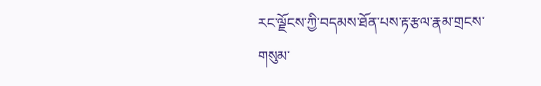རང་ལྗོངས་ཀྱི་བདམས་ཐོན་པས་རྟ་རྩལ་རྣམ་གྲངས་གསུམ་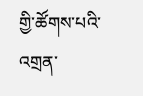གྱི་ཚོགས་པའི་འགྲན་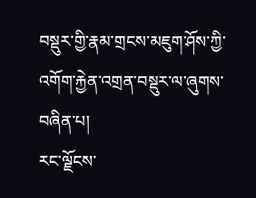བསྡུར་གྱི་རྣམ་གྲངས་མཇུག་ཤོས་ཀྱི་འགོག་རྐྱེན་འགྲན་བསྡུར་ལ་ཞུགས་བཞིན་པ།
རང་ལྗོངས་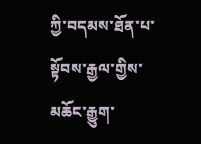ཀྱི་བདམས་ཐོན་པ་སྟོབས་རྒྱལ་གྱིས་མཆོང་རྒྱུག་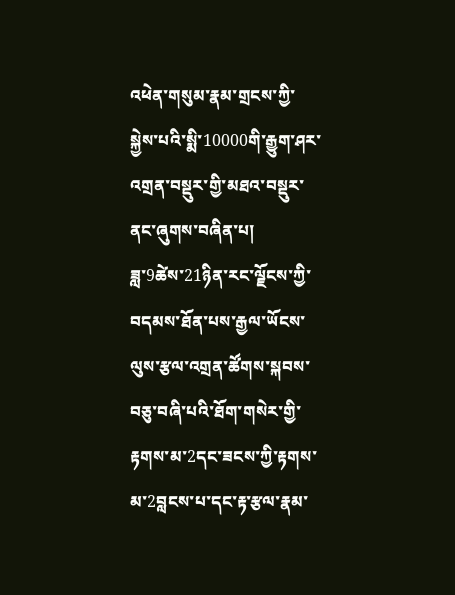འཕེན་གསུམ་རྣམ་གྲངས་ཀྱི་སྐྱེས་པའི་སྨི་10000གི་རྒྱུག་ཤར་འགྲན་བསྡུར་གྱི་མཐའ་བསྡུར་ནང་ཞུགས་བཞིན་པ།
ཟླ་9ཚེས་21ཉིན་རང་ལྗོངས་ཀྱི་བདམས་ཐོན་པས་རྒྱལ་ཡོངས་ལུས་རྩལ་འགྲན་ཚོགས་སྐབས་བཅུ་བཞི་པའི་ཐོག་གསེར་གྱི་རྟགས་མ་2དང་ཟངས་ཀྱི་རྟགས་མ་2བླངས་པ་དང་རྟ་རྩལ་རྣམ་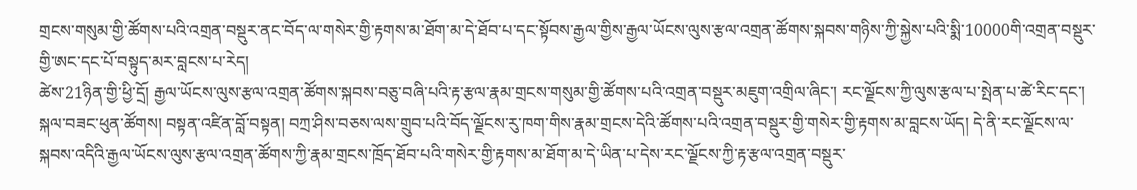གྲངས་གསུམ་གྱི་ཚོགས་པའི་འགྲན་བསྡུར་ནང་བོད་ལ་གསེར་གྱི་རྟགས་མ་ཐོག་མ་དེ་ཐོབ་པ་དང་སྟོབས་རྒྱལ་གྱིས་རྒྱལ་ཡོངས་ལུས་རྩལ་འགྲན་ཚོགས་སྐབས་གཉིས་ཀྱི་སྐྱེས་པའི་སྨི་10000གི་འགྲན་བསྡུར་གྱི་ཨང་དང་པོ་བསྟུད་མར་བླངས་པ་རེད།
ཚེས་21ཉིན་གྱི་ཕྱི་དྲོ། རྒྱལ་ཡོངས་ལུས་རྩལ་འགྲན་ཚོགས་སྐབས་བཅུ་བཞི་པའི་རྟ་རྩལ་རྣམ་གྲངས་གསུམ་གྱི་ཚོགས་པའི་འགྲན་བསྡུར་མཇུག་འགྲིལ་ཞིང་། རང་ལྗོངས་ཀྱི་ལུས་རྩལ་པ་སྤེན་པ་ཚེ་རིང་དང་། སྐལ་བཟང་ཕུན་ཚོགས། བསྟན་འཛིན་བློ་བསྟན། བཀྲ་ཤིས་བཅས་ལས་གྲུབ་པའི་བོད་ལྗོངས་རུ་ཁག་གིས་རྣམ་གྲངས་དེའི་ཚོགས་པའི་འགྲན་བསྡུར་གྱི་གསེར་གྱི་རྟགས་མ་བླངས་ཡོད། དེ་ནི་རང་ལྗོངས་ལ་སྐབས་འདིའི་རྒྱལ་ཡོངས་ལུས་རྩལ་འགྲན་ཚོགས་ཀྱི་རྣམ་གྲངས་ཁྲོད་ཐོབ་པའི་གསེར་གྱི་རྟགས་མ་ཐོག་མ་དེ་ཡིན་པ་དེས་རང་ལྗོངས་ཀྱི་རྟ་རྩལ་འགྲན་བསྡུར་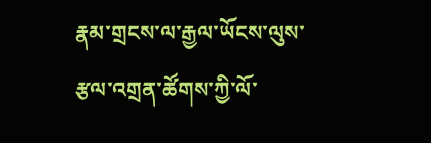རྣམ་གྲངས་ལ་རྒྱལ་ཡོངས་ལུས་རྩལ་འགྲན་ཚོགས་ཀྱི་ལོ་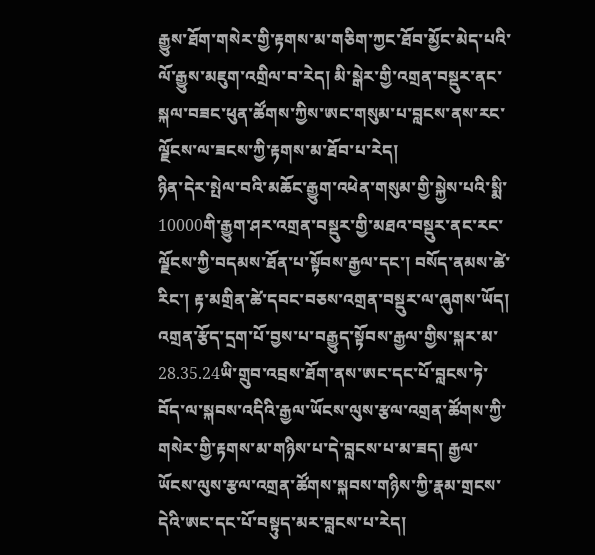རྒྱུས་ཐོག་གསེར་གྱི་རྟགས་མ་གཅིག་ཀྱང་ཐོབ་མྱོང་མེད་པའི་ལོ་རྒྱུས་མཇུག་འགྲིལ་བ་རེད། མི་སྒེར་གྱི་འགྲན་བསྡུར་ནང་སྐལ་བཟང་ཕུན་ཚོགས་ཀྱིས་ཨང་གསུམ་པ་བླངས་ནས་རང་ལྗོངས་ལ་ཟངས་ཀྱི་རྟགས་མ་ཐོབ་པ་རེད།
ཉིན་དེར་སྤེལ་བའི་མཆོང་རྒྱུག་འཕེན་གསུམ་གྱི་སྐྱེས་པའི་སྨི་10000གི་རྒྱུག་ཤར་འགྲན་བསྡུར་གྱི་མཐའ་བསྡུར་ནང་རང་ལྗོངས་ཀྱི་བདམས་ཐོན་པ་སྟོབས་རྒྱལ་དང་། བསོད་ནམས་ཚེ་རིང་། རྟ་མགྲིན་ཚེ་དབང་བཅས་འགྲན་བསྡུར་ལ་ཞུགས་ཡོད། འགྲན་རྩོད་དྲག་པོ་བྱས་པ་བརྒྱུད་སྟོབས་རྒྱལ་གྱིས་སྐར་མ་28.35.24ཡི་གྲུབ་འབྲས་ཐོག་ནས་ཨང་དང་པོ་བླངས་ཏེ་བོད་ལ་སྐབས་འདིའི་རྒྱལ་ཡོངས་ལུས་རྩལ་འགྲན་ཚོགས་ཀྱི་གསེར་གྱི་རྟགས་མ་གཉིས་པ་དེ་བླངས་པ་མ་ཟད། རྒྱལ་ཡོངས་ལུས་རྩལ་འགྲན་ཚོགས་སྐབས་གཉིས་ཀྱི་རྣམ་གྲངས་དེའི་ཨང་དང་པོ་བསྟུད་མར་བླངས་པ་རེད།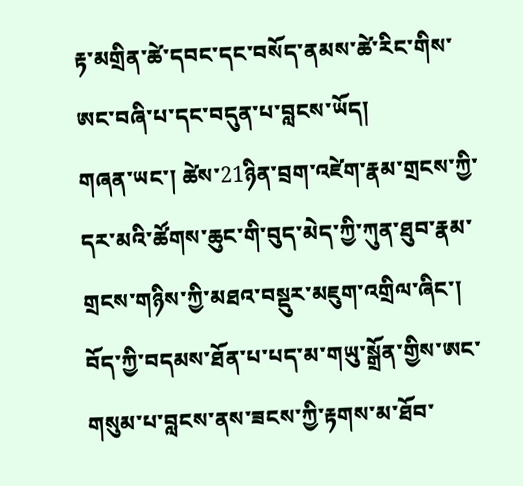རྟ་མགྲིན་ཚེ་དབང་དང་བསོད་ནམས་ཚེ་རིང་གིས་ཨང་བཞི་པ་དང་བདུན་པ་བླངས་ཡོད།
གཞན་ཡང་། ཚེས་21ཉིན་བྲག་འཛེག་རྣམ་གྲངས་ཀྱི་དར་མའི་ཚོགས་ཆུང་གི་བུད་མེད་ཀྱི་ཀུན་ཐུབ་རྣམ་གྲངས་གཉིས་ཀྱི་མཐའ་བསྡུར་མཇུག་འགྲིལ་ཞིང་། བོད་ཀྱི་བདམས་ཐོན་པ་པད་མ་གཡུ་སྒྲོན་གྱིས་ཨང་གསུམ་པ་བླངས་ནས་ཟངས་ཀྱི་རྟགས་མ་ཐོབ་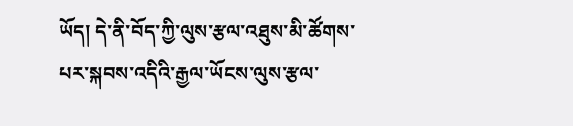ཡོད། དེ་ནི་བོད་ཀྱི་ལུས་རྩལ་འཐུས་མི་ཚོགས་པར་སྐབས་འདིའི་རྒྱལ་ཡོངས་ལུས་རྩལ་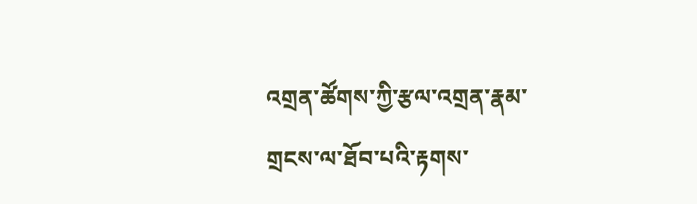འགྲན་ཚོགས་ཀྱི་རྩལ་འགྲན་རྣམ་གྲངས་ལ་ཐོབ་པའི་རྟགས་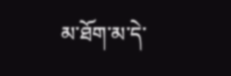མ་ཐོག་མ་དེ་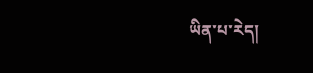ཡིན་པ་རེད།